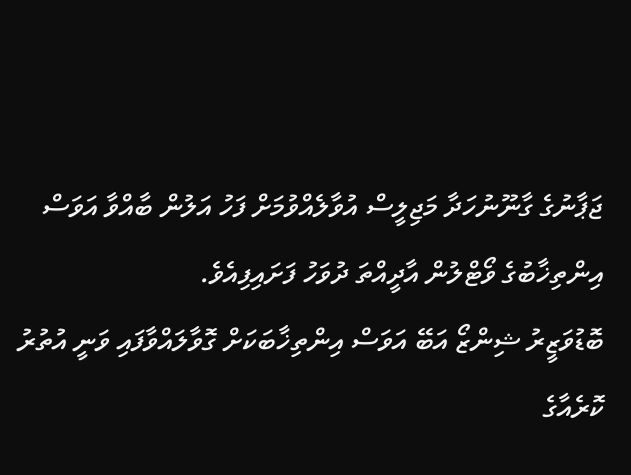ޖަޕާނުގެ ގާނޫނުހަދާ މަޖިލީސް އުވާލެއްވުމަށް ފަހު އަލުން ބާއްވާ އަވަސް އިންތިޚާބުގެ ވޯޓްލުން އާދީއްތަ ދުވަހު ފަށައިފިއެވެ.
ބޮޑުވަޒީރު ޝިންޒޯ އަބޭ އަވަސް އިންތިޚާބަކަށް ގޮވާލައްވާފައި ވަނީ އުތުރު ކޮރެއާގެ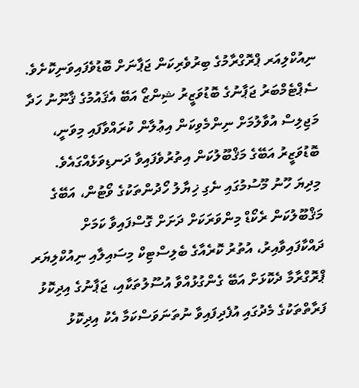ނިއުކްލިއަރ ޕްރޮގްރާމުގެ ބިރުވެރިކަން ޖަޕާނަށް ބޮޑުވެފައިވަނިކޮށެވެ.
ސެޕްޓެމްބަރު ޖަޕާނުގެ ބޮޑުވަޒީރު ޝިންޒޯ އަބޭ އެޤައުމުގެ ޤާނޫނު ހަދާ މަޖިލިސް އުވާލުމަށް ނިންމެވިކަން އިޢުލާން ކުރައްވާފައި މިވަނީ، ބޮޑުވަޒީރު އަބޭގެ މަޤްބޫލުކަން އިތުރުވެފައިވާ ދަނޑިވަޅެއްގައެވެ.
މިދިޔަ ހޫނު މޫސުމުގައި ނެގި ޚިޔާލު ހޯދުންތަކުގެ ވޯޓުން، އަބޭގެ މަޤްބޫލުކަން ރެކޯޑް މިންވަރަކަށް ދަށަށް ގޮސްފައިވާ ކަމަށް ދައްކާފައިވާއިރު، އުތުރު ކޮރެއާގެ ބެލިސްޓިކް މިސައިލާއި ނިއުކްލިޔަރ ޕްރޮގްރާމާ ދެކޮޅަށް އަބޭ ގެންގުޅުއްވާ އުސޫލުތަކާއި، ޖަޕާނުގެ އިދިކޮޅު ފަރާތްތަކުގެ މެދުގައި އުފެދިފައިވާ ނުތަނަވަސްކަމާ އެކު އިދިކޮޅު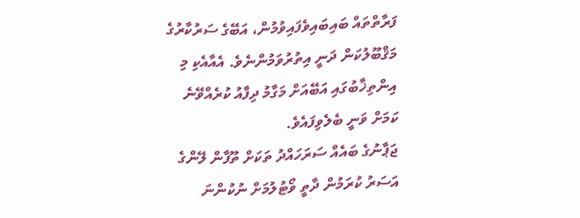ފަރާތްތައް ބައިބައިވެފައިވުމުން، އަބޭގެ ސަރުކާރުގެ މަޤްބޫލުކަން ދަނީ އިތުރުވަމުންނެވެ. އެއާއެކި މި އިންތިޚާބުގައި އަބޭއަށް މަގާމު ދިފާއު ކުރެއްވޭނެ ކަމަށް ވަނީ ބެލެވިފައެވެ.
ޖަޕާނުގެ ބައެއް ސަރަހައްދު ތަކަށް ތޫފާން ލޭންގެ އަސަރު ކުރަމުން ދާތީ ވޯޓުލުމަށް ނުކުންނަ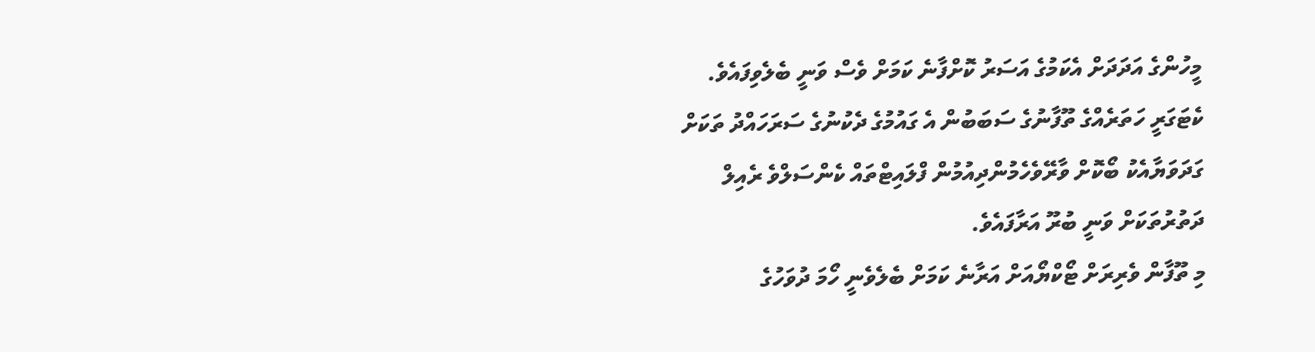މީހުންގެ އަދަދަށް އެކަމުގެ އަސަރު ކޮށްފާނެ ކަމަށް ވެސް ވަނީ ބެލެވިފައެވެ.
ކެޓަގަރީ ހަތަރެއްގެ ތޫފާނުގެ ސަބަބުން އެ ގައުމުގެ ދެކުނުގެ ސަރަހައްދު ތަކަށް ގަދަވަޔާއެކު ބޯކޮށް ވާރޭވެހެމުންދިއުމުން ފްލައިޓްތައް ކެންސަލްވެ ރެއިލް ދަތުރުތަކަށް ވަނީ ބުރޫ އަރާފައެވެ.
މި ތޫފާން ވެރިރަށް ޓޯކްޔޯއަށް އަރާނެ ކަމަށް ބެލެވެނީ ހޯމަ ދުވަހުގެ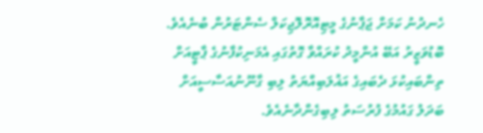ހެނދުނު ކަމަށް ޖަޕާނުގެ މީޓިއޮރޮލޮޖިކަލް ސެންޓަރުން ބުނެއެވެ.
ބޮޑުވަޒީރު އަބޭ އުންމީދު ކުރައްވާ ގޮތުގައި އެމަނިކުފާނުގެ ޕާޓީއަށް ތިންބައިކުޅަ ދެބައިގެ އަޣުލަބިއްޔަތު ލިބި ގާނޫނުއަސާސީއަށް ބަދަލު ގައުމުގެ ފުރުސަތު ލިބިގެންދާނެއެވެ.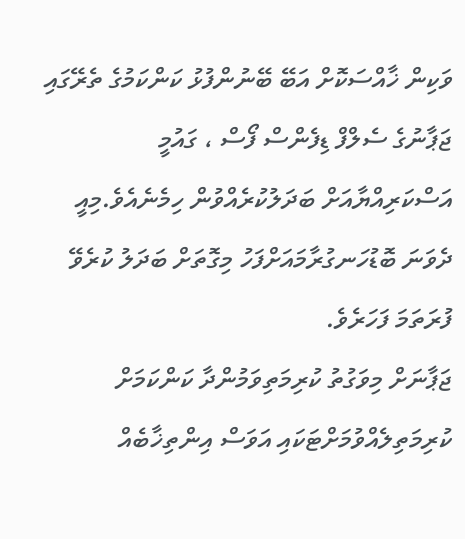ވަކިން ޚާއްސަކޮށް އަބޭ ބޭނުންފުޅު ކަންކަމުގެ ތެރޭގައި ޖަޕާނުގެ ސެލްފް ޑިފެންސް ފޯސް ، ގައުމީ އަސްކަރިއްޔާއަށް ބަދަލުކުރެއްވުން ހިމެނެއެވެ.މިއީ ދެވަނަ ބޮޑުހަނގުރާމައަށްފަހު މިގޮތަށް ބަދަލު ކުރެވޭ ފުރަތަމަ ފަހަރެވެ.
ޖަޕާނަށް މިވަގުތު ކުރިމަތިވަމުންދާ ކަންކަމަށް ކުރިމަތިލެއްވުމަށްޓަކައި އަވަސް އިންތިޚާބެއް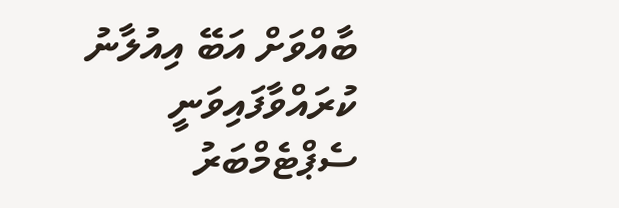ބާއްވަށް އަބޭ އިއުލާނު ކުރައްވާފައިވަނީ ސެޕްޓެމްބަރު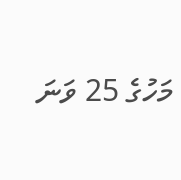މަހުގެ 25 ވަނަ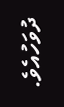ދުވަހުއެވެ.